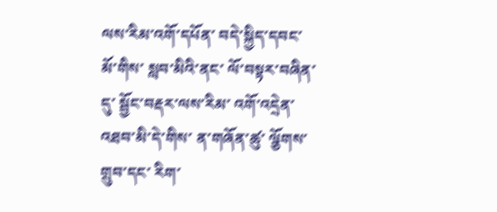ལས་རིམ་འགོ་དཔོན་ བདེ་སྐྱིད་དབང་མོ་གིས་ སླབ་མིའི་ནང་ ལོ་བསྟར་བཞིན་དུ་ སྦྱོང་བརྡར་ལས་རིམ་ འགོ་འདྲེན་འཐབ་མི་དེ་གིས་ ན་གཞོན་ཚུ་ ལྕོགས་གྲུབ་དང་ རིག་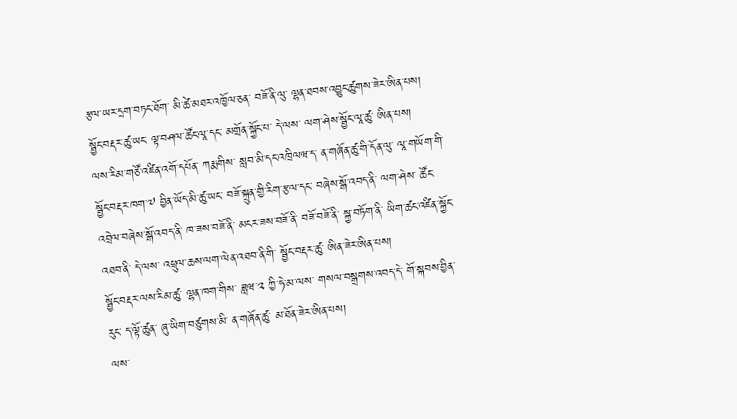རྩལ་ཡར་དྲག་བཏང་ཐོག་ མི་ཚེ་མཐར་འཁྱོལ་ཅན་ བཟོ་ནི་ལུ་ ལྷན་ཐབས་འབྱུང་ཚུགས་ཟེར་ཨིན་པས།
སྦྱོང་བརྡར་ཚུ་ཡང་ ལྟ་བཤལ་ཚོང་ལཱ་དང་ མགྲོན་སྐྱོང་པ་ དེ་ལས་ ལག་ཤེས་སྦྱོང་ལཱ་ཚུ་ ཨིན་པས།
ལས་རིམ་གཙོ་འཛིན་འགོ་དཔོན་ ཀརྨ་གིས་ སླབ་མི་དང་འཁྲིལཝ་ད་ ན་གཞོན་ཚུ་གི་དོན་ལུ་ ལཱ་གཡོག་གི་སྦྱོང་བརྡར་ཁག་༧ བྱིན་ཡོད་མི་ཚུ་ཡང་ བཟོ་སྐྲུན་གྱི་རིག་རྩལ་དང་ བཞེས་སྒོ་འབད་ནི་ ལག་ཤེས་ ཚོང་འབྲེལ་བཞེས་སྒོ་འབད་ནི་ ཁ་ཟས་བཟོ་ནི་ མངར་ཟས་བཟོ་ནི་ བཟོ་བཟོ་ནི་ སྐྱ་བཏོག་ནི་ ཡིག་ཚང་འཛིན་སྐྱོང་འཐབ་ནི་ དེ་ལས་ འཕྲུལ་ཆས་ལག་ལེན་འཐབ་ནི་གི་ སྦྱོང་བརྡར་ཚུ་ ཨིན་ཟེར་ཨིན་པས།
སྦྱོང་བརྡར་ལས་རིམ་ཚུ་ ལྷན་ཁག་གིས་ ཟླཝ་༢ ཀྱི་ཧེ་མ་ལས་ གསལ་བསྒྲགས་འབད་དེ་ གོ་སྐབས་བྱིན་རུང་ ད་ལྟོ་ཚུན་ ཞུ་ཡིག་བཙུགས་མི་ ན་གཞོན་ཚུ་ མ་ཐོན་ཟེར་ཨིན་པས།
ལས་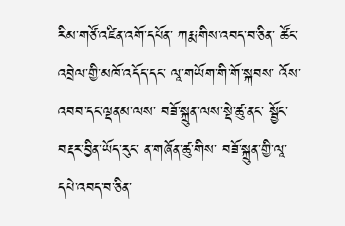རིམ་གཙོ་འཛིན་འགོ་དཔོན་ ཀརྨ་གིས་འབད་བ་ཅིན་ ཚོང་འབྲེལ་གྱི་མཁོ་འདོད་དང་ ལཱ་གཡོག་གི་གོ་སྐབས་ འོས་འབབ་དང་ལྡནམ་ལས་ བཟོ་སྐྲུན་ལས་སྡེ་ཚུ་ནང་ སྦྱོང་བརྡར་བྱིན་ཡོད་རུང་ ན་གཞོན་ཚུ་གིས་ བཟོ་སྐྲུན་གྱི་ལཱ་ དཔེ་འབད་བ་ཅིན་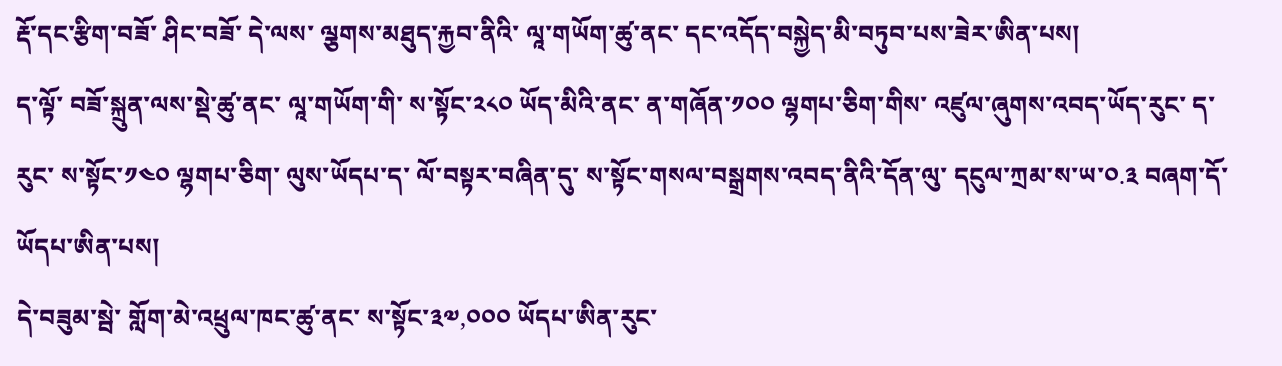རྡོ་དང་རྩིག་བཟོ་ ཤིང་བཟོ་ དེ་ལས་ ལྕགས་མཐུད་རྐྱབ་ནིའི་ ལཱ་གཡོག་ཚུ་ནང་ དང་འདོད་བསྐྱེད་མི་བཏུབ་པས་ཟེར་ཨིན་པས།
ད་ལྟོ་ བཟོ་སྐྲུན་ལས་སྡེ་ཚུ་ནང་ ལཱ་གཡོག་གི་ ས་སྟོང་༢༨༠ ཡོད་མིའི་ནང་ ན་གཞོན་༡༠༠ ལྷགཔ་ཅིག་གིས་ འཛུལ་ཞུགས་འབད་ཡོད་རུང་ ད་རུང་ ས་སྟོང་༡༤༠ ལྷགཔ་ཅིག་ ལུས་ཡོདཔ་ད་ ལོ་བསྟར་བཞིན་དུ་ ས་སྟོང་གསལ་བསྒྲགས་འབད་ནིའི་དོན་ལུ་ དངུལ་ཀྲམ་ས་ཡ་༠.༣ བཞག་དོ་ཡོདཔ་ཨིན་པས།
དེ་བཟུམ་སྦེ་ གློག་མེ་འཕྲུལ་ཁང་ཚུ་ནང་ ས་སྟོང་༣༧,༠༠༠ ཡོདཔ་ཨིན་རུང་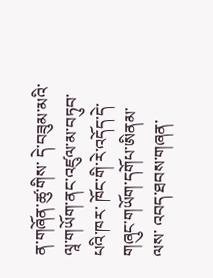ན་གཞོན་ཚུ་གིས་ དེ་བཟུམ་མའི་ ལཱ་གཡོག་ནང་འཛུལ་མ་བཏུབ་པའི་ཁར་ ཁོང་གི་རེ་འདོད་དེ་ གཞུང་གཡོག་དགོཔ་ཨིནམ་ལས་ འབད་ཐབས་གཞན་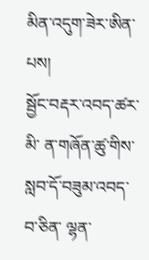མིན་འདུག་ཟེར་ཨིན་པས།
སྦྱོང་བརྡར་འབད་ཚར་མི་ ན་གཞོན་ཚུ་གིས་ སླབ་དོ་བཟུམ་འབད་བ་ཅིན་ ལྷན་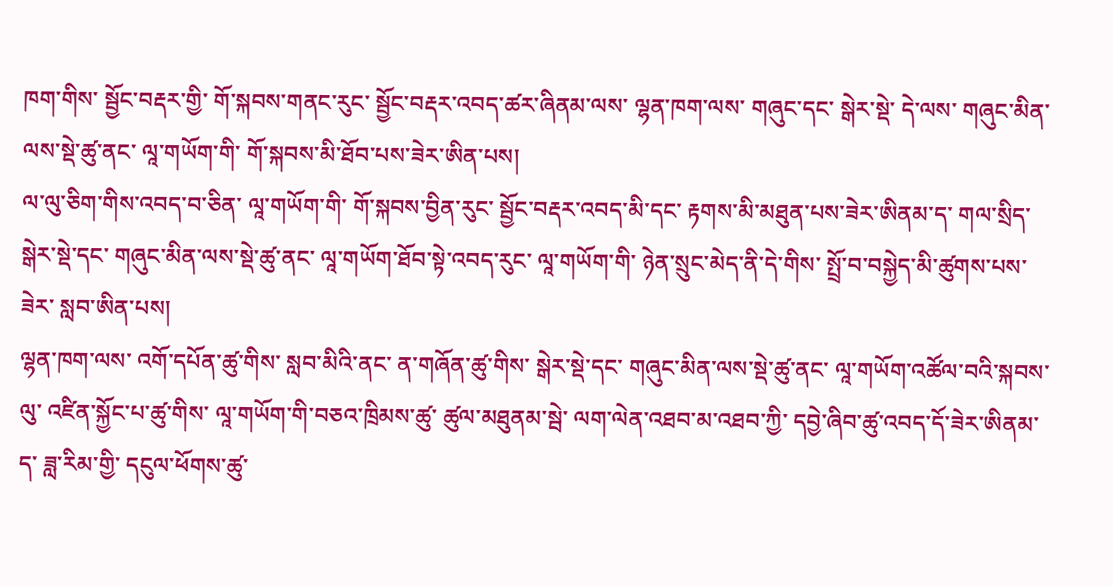ཁག་གིས་ སྦྱོང་བརྡར་གྱི་ གོ་སྐབས་གནང་རུང་ སྦྱོང་བརྡར་འབད་ཚར་ཞིནམ་ལས་ ལྷན་ཁག་ལས་ གཞུང་དང་ སྒེར་སྡེ་ དེ་ལས་ གཞུང་མིན་ལས་སྡེ་ཚུ་ནང་ ལཱ་གཡོག་གི་ གོ་སྐབས་མི་ཐོབ་པས་ཟེར་ཨིན་པས།
ལ་ལུ་ཅིག་གིས་འབད་བ་ཅིན་ ལཱ་གཡོག་གི་ གོ་སྐབས་བྱིན་རུང་ སྦྱོང་བརྡར་འབད་མི་དང་ རྟགས་མི་མཐུན་པས་ཟེར་ཨིནམ་ད་ གལ་སྲིད་ སྒེར་སྡེ་དང་ གཞུང་མིན་ལས་སྡེ་ཚུ་ནང་ ལཱ་གཡོག་ཐོབ་སྟེ་འབད་རུང་ ལཱ་གཡོག་གི་ ཉེན་སྲུང་མེད་ནི་དེ་གིས་ སྤྲོ་བ་བསྐྱེད་མི་ཚུགས་པས་ཟེར་ སླབ་ཨིན་པས།
ལྷན་ཁག་ལས་ འགོ་དཔོན་ཚུ་གིས་ སླབ་མིའི་ནང་ ན་གཞོན་ཚུ་གིས་ སྒེར་སྡེ་དང་ གཞུང་མིན་ལས་སྡེ་ཚུ་ནང་ ལཱ་གཡོག་འཚོལ་བའི་སྐབས་ལུ་ འཛིན་སྐྱོང་པ་ཚུ་གིས་ ལཱ་གཡོག་གི་བཅའ་ཁྲིམས་ཚུ་ ཚུལ་མཐུནམ་སྦེ་ ལག་ལེན་འཐབ་མ་འཐབ་ཀྱི་ དབྱེ་ཞིབ་ཚུ་འབད་དོ་ཟེར་ཨིནམ་ད་ ཟླ་རིམ་གྱི་ དངུལ་ཕོགས་ཚུ་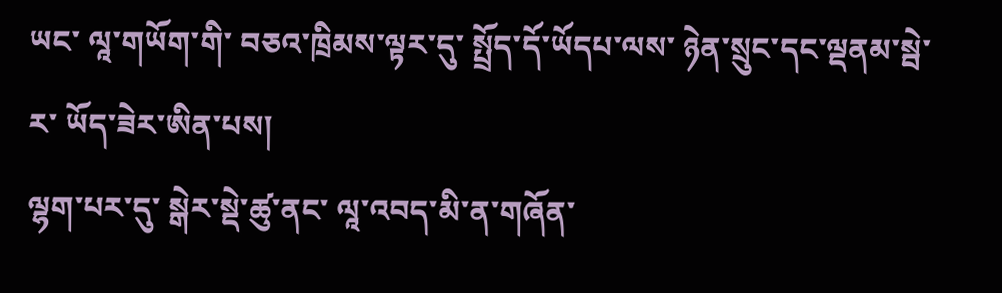ཡང་ ལཱ་གཡོག་གི་ བཅའ་ཁྲིམས་ལྟར་དུ་ སྤྲོད་དོ་ཡོདཔ་ལས་ ཉེན་སྲུང་དང་ལྡནམ་སྦེ་ར་ ཡོད་ཟེར་ཨིན་པས།
ལྷག་པར་དུ་ སྒེར་སྡེ་ཚུ་ནང་ ལཱ་འབད་མི་ན་གཞོན་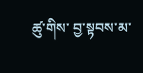ཚུ་གིས་ བྱ་སྟབས་མ་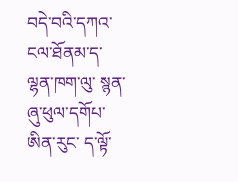བདེ་བའི་དཀའ་ངལ་ཐོནམ་ད་ ལྷན་ཁག་ལུ་ སྙན་ཞུ་ཕུལ་དགོཔ་ཨིན་རུང་ ད་ལྟོ་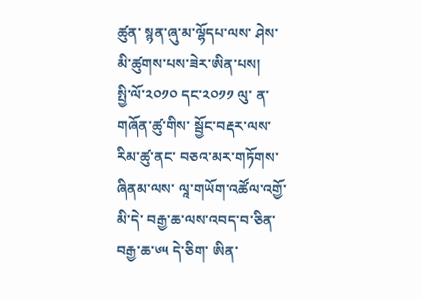ཚུན་ སྙན་ཞུ་མ་ལྷོདཔ་ལས་ ཤེས་མི་ཚུགས་པས་ཟེར་ཨིན་པས།
སྤྱི་ལོ་༢༠༡༠ དང་༢༠༡༡ ལུ་ ན་གཞོན་ཚུ་གིས་ སྦྱོང་བརྡར་ལས་རིམ་ཚུ་ནང་ བཅའ་མར་གཏོགས་ཞིནམ་ལས་ ལཱ་གཡོག་འཚོལ་འགྱོ་མི་དེ་ བརྒྱ་ཆ་ལས་འབད་བ་ཅིན་ བརྒྱ་ཆ་༦༥ དེ་ཅིག་ ཨིན་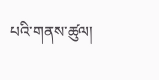པའི་གནས་ཚུལ།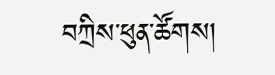བཀྲིས་ཕུན་ཚོགས།